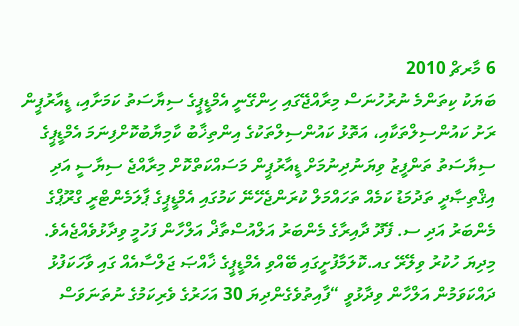6 މާރޗް 2010
ބަޔަކު ކިތަންމެ ނުރުހުނަސް މިރާއްޖޭގައި ހިންގޭނީ އެމްޑީޕީގެ ސިޔާސަތު ކަމަށާއި، ޑީއާރުޕީން ރަށު ކައުންސިލްތަކާއި، އަތޮޅު ކައުންސިލްތަކުގެ އިންތިޚާބު ކާމިޔާބުކޮށްފިނަމަ އެމްޑީޕީގެ ސިޔާސަތު ތަންފީޒު ވިޔަނުދިނުމަށް ޑީއާރުޕީން މަސައްކަތްކޮށް މިރާއްޖެ ސިޔާސީ އަދި އިޤްތިޞާދީ ތަދުމަޑު ކަމެއް ތަހައްމަލް ކުރަންޖެހޭނޭ ކަމުގައި އެމްޑީޕީގެ ޕާލަމެންޓްރީ ގްރޫޕްގެ މެންބަރު އަދި ސ. ފޭދޫ ދާއިރާގެ މެންބަރު އަލްއުސްތާޛް އަލްހާން ފަހުމީ ވިދާޅުވެއްޖެއެވެ.
މިދިޔަ ހުކުރު ވިލޭރޭ ގއ.ކޮލަމާފުށީގައި ބޭއްވި އެމްޑީޕީގެ ޚާއްޞަ ޖަލްސާއެއް ގައި ވާހަކަފުޅު ދައްކަވަމުން އަލްހާން ވިދާޅުވީ “ފާއިތުވެގެންދިޔަ 30 އަހަރުގެ ވެރިކަމުގެ ނުތަނަވަސް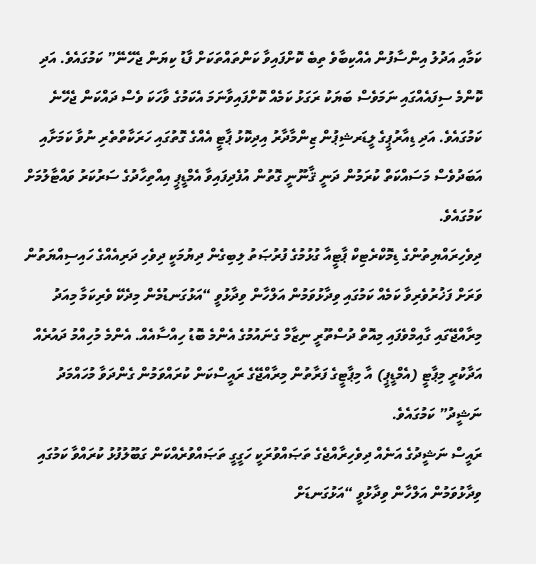ކަމާއި އަދުލު އިންސާފުން އެއްކިބާވެ ތިބެ ކޮށްފައިވާ ކަންތައްތަކަށް ފާޑު ކިޔަން ޖެހޭނޭ” ކަމުގައެވެ. އަދި ކޮންމެ ސިފައެއްގައި ނަމަވެސް ބަޔަކު ރަގަޅު ކަމެއް ކޮށްފައިވާނަމަ އެކަމުގެ ވާހަކަ ވެސް ދައްކަން ޖެހޭނެ ކަމުގައެވެ. އަދި ޑިއާރުޕީގެ ލީޑަރޝިޕުން ޒިންމާދާރު އިދިކޮޅު ޕާޓީ އެއްގެ ގޮތުގައި ހަރަކާތްތެރި ނުވާ ކަމަށާއި އަބަދުވެސް މަސައްކަތް ކުރަމުން ދަނީ ޤާނޫނީ ގޮތުން އުފެދިފައިވާ އެމްޑީޕީ އިއްތިހާދުގެ ސަރުކަރު ވައްޓާލުމަށް ކަމުގައެވެ.
ދިވެހިރައްޔިތުންގެ ޑިމޮކްރެޓިކް ޕާޓީއާ ގުޅުމުގެ ފުރުޞަތު ލިބިގެން ދިޔުމަކީ ދިވެހި ދަރިއެއްގެ ހައިސިއްޔަތުން ވަރަށް ފަޚުރުވެރިވާ ކަމެއް ކަމުގައި ވިދާޅުވަމުން އަލްހާން ވިދާޅުވީ “އަޅުގަނޑުމެން މިދެކޭ ވެރިކަމާ މިއަދު މިރާއްޖޭގައި ގާއިމްވެފައި މިއޮތް ދުސްތޫރީ ނިޒާމް ގެނައުމުގެ އެންމެ ބޮޑު ހިއްސާއެއް. އެންމެ މުހިއްމު ދައުރެއް އަދާކުރީ މިޕާޓީ (އެމްޑީޕީ) އާ މިޕާޓީގެ ފަރާތުން މިރާއްޖޭގެ ރައީސްކަން ކުރައްވަމުން ގެންދަވާ މުހައްމަދު ނަޝީދު” ކަމުގައެވެ.
ރައީސް ނަޝީދުގެ އަނެއް ދިވެހިރާއްޖެގެ ތަޞައްވުރަކީ ހަގީގީ ތަޞައްވުރެއްކަން ގަބޫލުފުޅު ކުރައްވާ ކަމުގައި ވިދާޅުވަމުން އަލްހާން ވިދާޅުވީ “އަޅުގަނޑަށް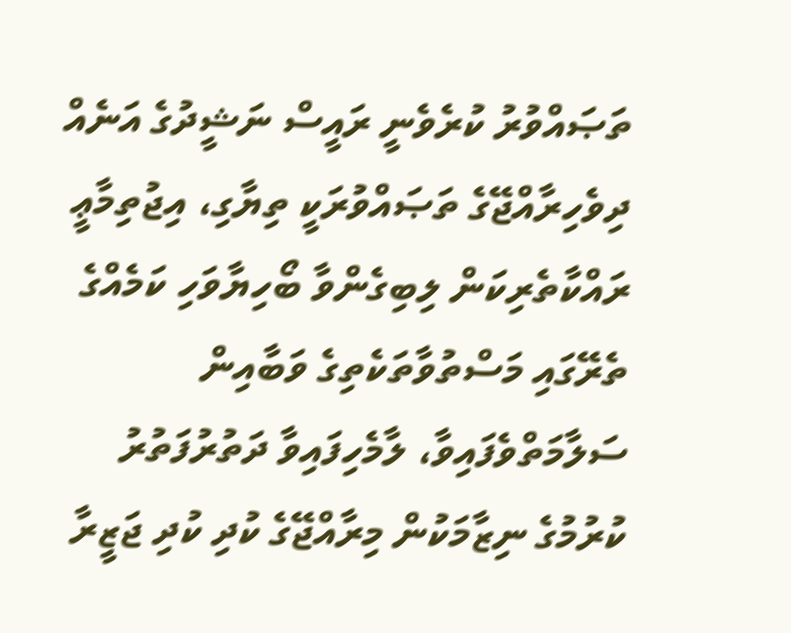ތަޞައްވުރު ކުރެވެނީ ރައީސް ނަޝީދުގެ އަނެއް ދިވެހިރާއްޖޭގެ ތަޞައްވުރަކީ ތިޔާގި، އިޖުތިމާޢީ ރައްކާތެރިކަން ލިބިގެންވާ ބޯހިޔާވަހި ކަމެއްގެ ތެރޭގައި މަސްތުވާތަކެތިގެ ވަބާއިން ސަލާމަތްވެފައިވާ، ލާމެހިފައިވާ ދަތުރުފަތުރު ކުރުމުގެ ނިޒާމަކުން މިރާއްޖޭގެ ކުދި ކުދި ޖަޒީރާ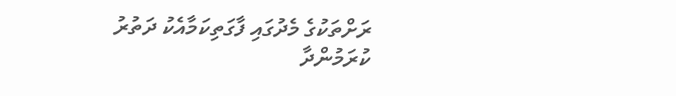ރަށްތަކުގެ މެދުގައި ފާގަތިކަމާއެކު ދަތުރު ކުރަމުންދާ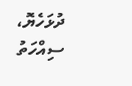ދުޅަހެޔޮ، ސިއްހަތު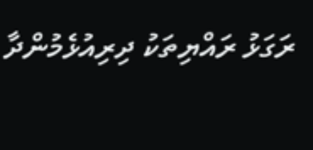ރަގަޅު ރައްޔިތަކު ދިރިއުޅެމުންދާ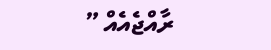ރާއްޖެއެއް ”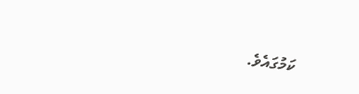ކަމުގައެވެ.